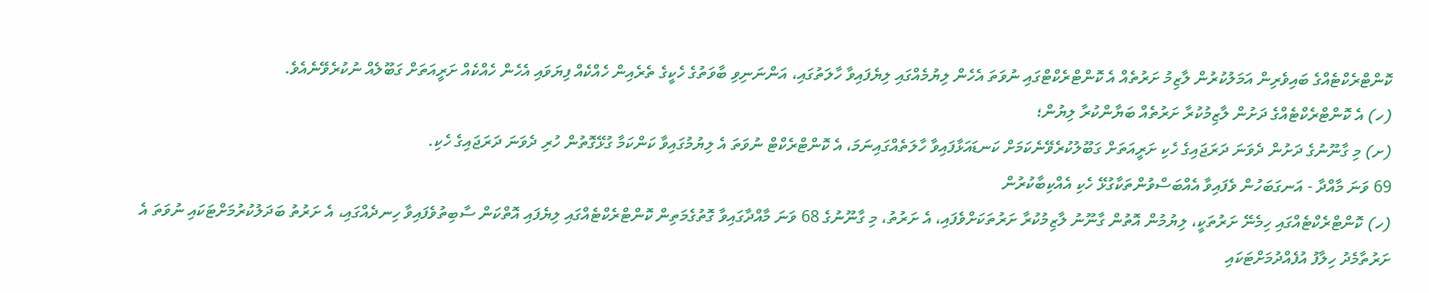ކޮންޓްރެކްޓެއްގެ ބައިވެރިން އަމަލުކުރުން ލާޒިމު ށަރުތެއް އެ ކޮންޓްރެކްޓްގައި ނުވަތަ އެހެން ލިޔުމެއްގައި ލިޔެފައިވާ ހާލަތުގައި، އަންނަނިވި ބާވަތުގެ ހެކީގެ ތެރެއިން ހެއްކެއް ފިޔަވައި އެހެން ހެއްކެއް ށަރީއަތަށް ގަބޫލެއް ނުކުރެވޭނެއެވެ.
(ހ) އެ ކޮންޓްރެކްޓެއްގެ ދަށުން ލާޒިމުކުރާ ށަރުތެއް ބަޔާންކުރާ ލިޔުން؛
(ށ) މި ގާނޫނުގެ ދަށުން ދެވަނަ ދަރަޖައިގެ ހެކި ށަރީއަތަށް ގަބޫލުކުރެވޭނެކަމަށް ކަނޑައަޅާފައިވާ ހާލަތެއްގައިނަމަ، އެ ކޮންޓްރެކްޓް ނުވަތަ އެ ލިޔުމުގައިވާ ކަންކަމާ ގުޅޭގޮތުން ހުރި ދެވަނަ ދަރަޖައިގެ ހެކި.
69 ވަނަ މާއްދާ - އަނގަބަހުން ވެފައިވާ އެއްބަސްވުންތަކާގުޅޭ ހެކި އެއްކިބާކުރުން
(ހ) ކޮންޓްރެކްޓެއްގައި ހިމެނޭ ށަރުތަކީ، ލިޔުމުން އޮތުން ގާނޫނު ލާޒިމުކުރާ ށަރުތަކަށްވެފައި، އެ ށަރުތު، މި ގާނޫނުގެ 68 ވަނަ މާއްދާގައިވާ ގޮތުގެމަތިން ކޮންޓްރެކްޓެއްގައި ލިޔެފައި އޮތްކަން ސާބިތުވެފައިވާ ހިނދެއްގައި، އެ ށަރުތު ބަދަލުކުރުމަށްޓަކައި ނުވަތަ އެ ށަރުތާމެދު ހިލާފު އުފެއްދުމަށްޓަކައި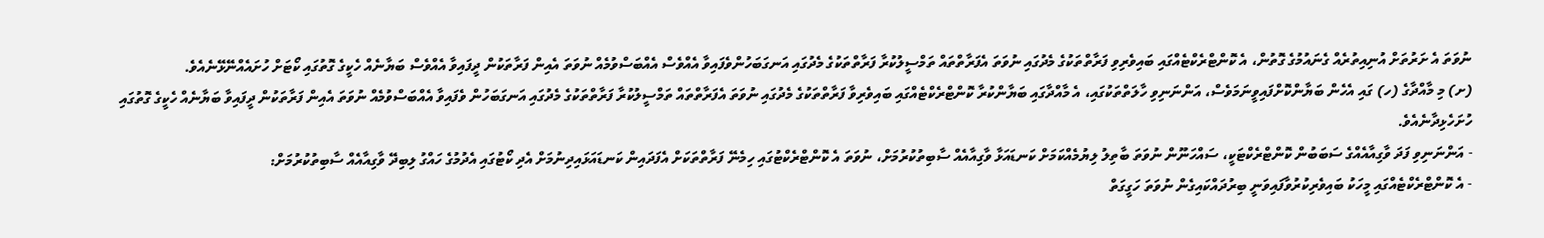ނުވަތަ އެ ށަރުތަށް އުނިއިތުރެއް ގެނައުމުގެ ގޮތުން، އެ ކޮންޓްރެކްޓެއްގައި ބައިވެރިވި ފަރާތްތަކުގެ މެދުގައި ނުވަތަ އެފަރާތްތައް ތަމްސީލުކުރާ ފަރާތްތަކުގެ މެދުގައި އަނގަބަހުންވެފައިވާ އެއްވެސް އެއްބަސްވުމެއް ނުވަތަ އެއިން ފަރާތަކުން ދީފައިވާ އެއްވެސް ބަޔާނެއް ހެކީގެ ގޮތުގައި ކޯޓަށް ހުށައެއްނޭޅޭނެއެވެ.
(ށ) މި މާއްދާގެ (ހ) ގައި އެހެން ބަޔާންކޮށްފައިވީނަމަވެސް، އަންނަނިވި ހާލަތްތަކުގައި، އެ މާއްދާގައި ބަޔާންކުރާ ކޮންޓްރެކްޓެއްގައި ބައިވެރިވާ ފަރާތްތަކުގެ މެދުގައި ނުވަތަ އެފަރާތްތައް ތަމްސީލުކުރާ ފަރާތްތަކުގެ މެދުގައި އަނގަބަހުން ވެފައިވާ އެއްބަސްވުމެއް ނުވަތަ އެއިން ފަރާތަކުން ދީފައިވާ ބަޔާނެއް ހެކީގެ ގޮތުގައި ހުށަހެޅިދާނެއެވެ.
- އަންނަނިވި ފަދަ ވާގިއާއެއްގެ ސަބަބުން ކޮންޓްރެކްޓަކީ، ސައްހަނޫން ނުވަތަ ބާތިލު ލިޔުމެއްކަމަށް ކަނޑައަޅާ ވާގިއާއެއް ސާބިތުކުރުމަށް، ނުވަތަ އެ ކޮންޓްރެކްޓުގައި ހިމެނޭ ފަރާތްތަކަށް އެފަދައިން ކަނޑައަޅައިދިނުމަށް އެދި ކޯޓުގައި އެދުމުގެ ހައްގު ލިބިދޭ ވާގިއާއެއް ސާބިތުކުރުމަށް:
- އެ ކޮންޓްރެކްޓެއްގައި މީހަކު ބައިވެރިކުރުވާފައިވަނީ ބިރުދައްކައިގެން ނުވަތަ ހަގީގަތް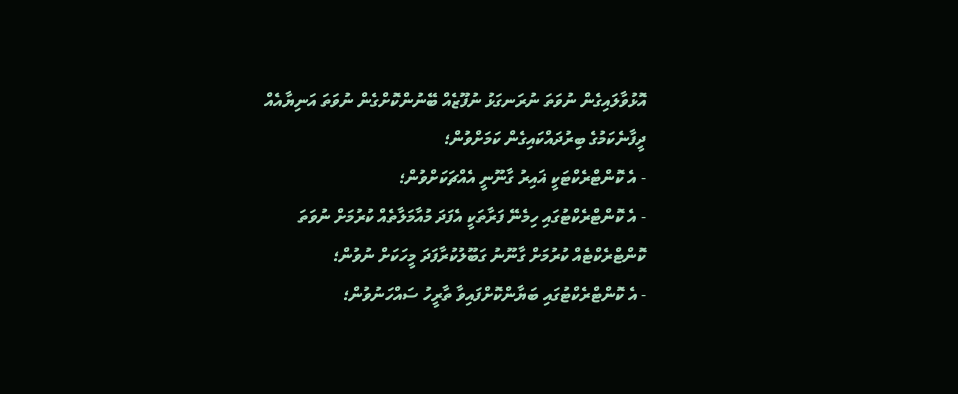އޮޅުވާލައިގެން ނުވަތަ ނުރަނގަޅު ނުފޫޒެއް ބޭނުންކޮށްގެން ނުވަތަ އަނިޔާއެއް ދީފާނެކަމުގެ ބިރުދައްކައިގެން ކަމަށްވުން؛
- އެ ކޮންޓްރެކްޓަކީ ޣައިރު ގާނޫނީ އެއްޗަކަށްވުން؛
- އެ ކޮންޓްރެކްޓުގައި ހިމެނޭ ފަރާތަކީ އެފަދަ މުއާމަލާތެއް ކުރުމަށް ނުވަތަ ކޮންޓްރެކްޓެއް ކުރުމަށް ގާނޫނު ގަބޫލުކުރާފަދަ މީހަކަށް ނުވުން؛
- އެ ކޮންޓްރެކްޓުގައި ބަޔާންކޮށްފައިވާ ތާރީހު ސައްހަނުވުން؛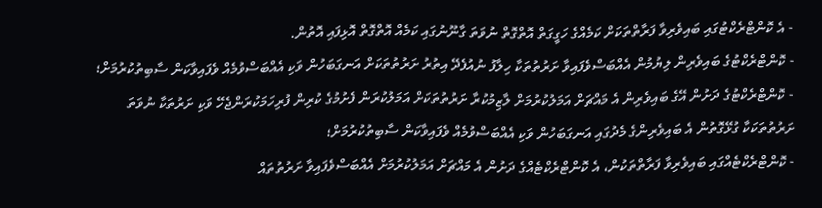- އެ ކޮންޓްރެކްޓުގައި ބައިވެރިވާ ފަރާތްތަކަށް ކަމެއްގެ ހަގީގަތް އޮތްގޮތް ނުވަތަ ގާނޫނުގައި ކަމެއް އޮތްގޮތް އޮޅިފައި އޮތުން.
- ކޮންޓްރެކްޓުގެ ބައިވެރިން ލިޔުމުން އެއްބަސްވެފައިވާ ށަރުތުތަކާ ހިލާފު ނުއުފެދޭ އިތުރު ށަރުތުތަކަށް އަނގަބަހުން ވަކި އެއްބަސްވުމެއް ވެފައިވާކަން ސާބިތުކުރުމަށް؛
- ކޮންޓްރެކްޓުގެ ދަށުން އޭގެ ބައިވެރިން އެ މައްޗަށް އަމަލުކުރުމަށް ލާޒިމުކުރާ ށަރުތުތަކަށް އަމަލުކުރަން ފެށުމުގެ ކުރިން ފުރިހަމަކުރަންޖެހޭ ވަކި ށަރުތަކާ ނުވަތަ ށަރުތުތަކަކާ ގުޅޭގޮތުން އެ ބައިވެރިންގެ މެދުގައި އަނގަބަހުން ވަކި އެއްބަސްވުމެއް ވެފައިވާކަން ސާބިތުކުރުމަށް؛
- ކޮންޓްރެކްޓެއްގައި ބައިވެރިވާ ފަރާތްތަކުން، އެ ކޮންޓްރެކްޓެއްގެ ދަށުން އެ މައްޗަށް އަމަލުކުރުމަށް އެއްބަސްވެފައިވާ ށަރުތުތައް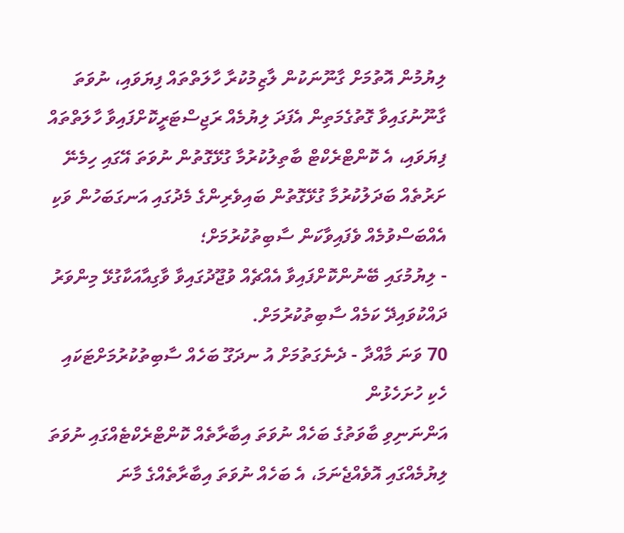ލިޔުމުން އޮތުމަށް ގާނޫނަކުން ލާޒިމުކުރާ ހާލަތްތައް ފިޔަވައި، ނުވަތަ ގާނޫނުގައިވާ ގޮތުގެމަތިން އެފަދަ ލިޔުމެއް ރަޖިސްޓަރީކޮށްފައިވާ ހާލަތްތައް ފިޔަވައި، އެ ކޮންޓްރެކްޓް ބާތިލުކުރުމާ ގުޅޭގޮތުން ނުވަތަ އޭގައި ހިމެނޭ ށަރުތެއް ބަދަލުކުރުމާ ގުޅޭގޮތުން ބައިވެރިންގެ މެދުގައި އަނގަބަހުން ވަކި އެއްބަސްވުމެއް ވެފައިވާކަން ސާބިތުކުރުމަށް؛
- ލިޔުމުގައި ބޭނުންކޮށްފައިވާ އެއްޗެއް ވުޖޫދުގައިވާ ވާގިއާއަކާގުޅޭ މިންވަރު ދައްކުވައިދޭ ކަމެއް ސާބިތުކުރުމަށް.
70 ވަނަ މާއްދާ - ދެނެގަތުމަށް އު ނދަގޫ ބަހެއް ސާބިތުކުރުމަށްޓަކައި ހެކި ހުށަހެޅުން
އަންނަނިވި ބާވަތުގެ ބަހެއް ނުވަތަ އިބާރާތެއް ކޮންޓްރެކްޓެއްގައި ނުވަތަ ލިޔުމެއްގައި އޮވެއްޖެނަމަ، އެ ބަހެއް ނުވަތަ އިބާރާތެއްގެ މާނަ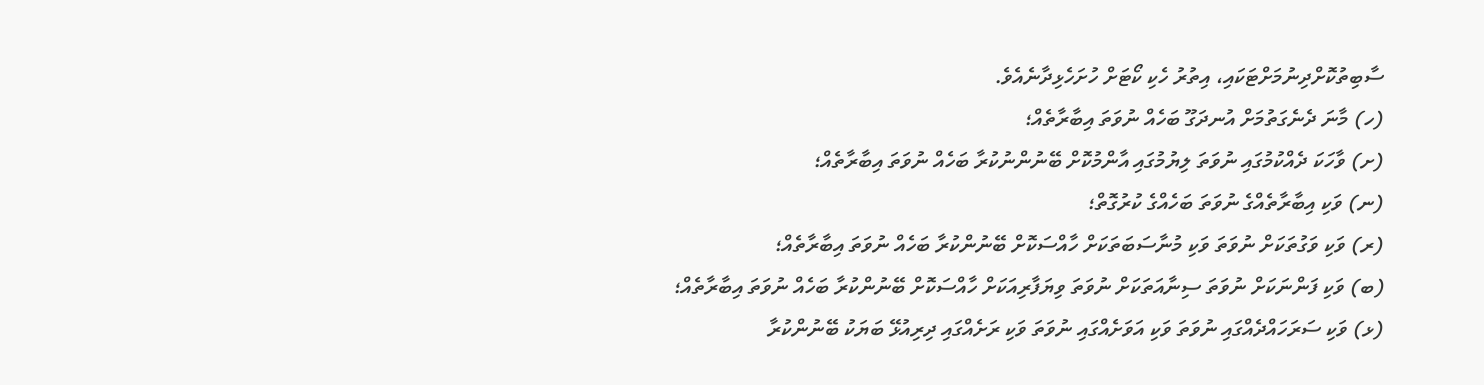ސާބިތުކޮށްދިނުމަށްޓަކައި، އިތުރު ހެކި ކޯޓަށް ހުށަހެޅިދާނެއެވެ.
(ހ) މާނަ ދެނެގަތުމަށް އުނދަގޫ ބަހެއް ނުވަތަ އިބާރާތެއް؛
(ށ) ވާހަކަ ދެއްކުމުގައި ނުވަތަ ލިޔުމުގައި އާންމުކޮށް ބޭނުންނުކުރާ ބަހެއް ނުވަތަ އިބާރާތެއް؛
(ނ) ވަކި އިބާރާތެއްގެ ނުވަތަ ބަހެއްގެ ކުރުގޮތް؛
(ރ) ވަކި ވަގުތަކަށް ނުވަތަ ވަކި މުނާސަބަތަކަށް ހާއްސަކޮށް ބޭނުންކުރާ ބަހެއް ނުވަތަ އިބާރާތެއް؛
(ބ) ވަކި ފަންނަކަށް ނުވަތަ ސިނާއަތަކަށް ނުވަތަ ވިޔަފާރިއަކަށް ހާއްސަކޮށް ބޭނުންކުރާ ބަހެއް ނުވަތަ އިބާރާތެއް؛
(ޅ) ވަކި ސަރަހައްދެއްގައި ނުވަތަ ވަކި އަވަށެއްގައި ނުވަތަ ވަކި ރަށެއްގައި ދިރިއުޅޭ ބަޔަކު ބޭނުންކުރާ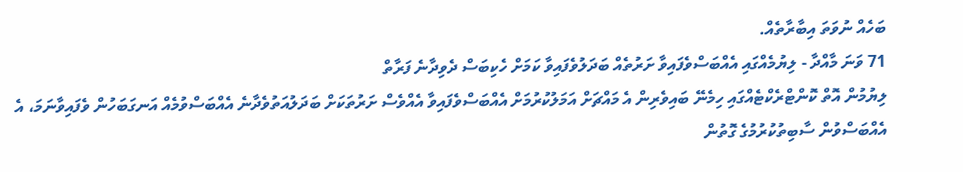ބަހެއް ނުވަތަ އިބާރާތެއް.
71 ވަނަ މާއްދާ - ލިޔުމެއްގައި އެއްބަސްވެފައިވާ ށަރުތެއް ބަދަލުވެފައިވާ ކަމަށް ހެކިބަސް ދެވިދާނެ ފަރާތް
ލިޔުމުން އޮތް ކޮންޓްރެކްޓެއްގައި ހިމެނޭ ބައިވެރިން އެ މައްޗަށް އަމަލުކުރުމަށް އެއްބަސްވެފައިވާ އެއްވެސް ށަރުތަކަށް ބަދަލުއަތުވެދާނެ އެއްބަސްވުމެއް އަނގަބަހުން ވެފައިވާނަމަ، އެ އެއްބަސްވުން ސާބިތުކުރުމުގެ ގޮތުން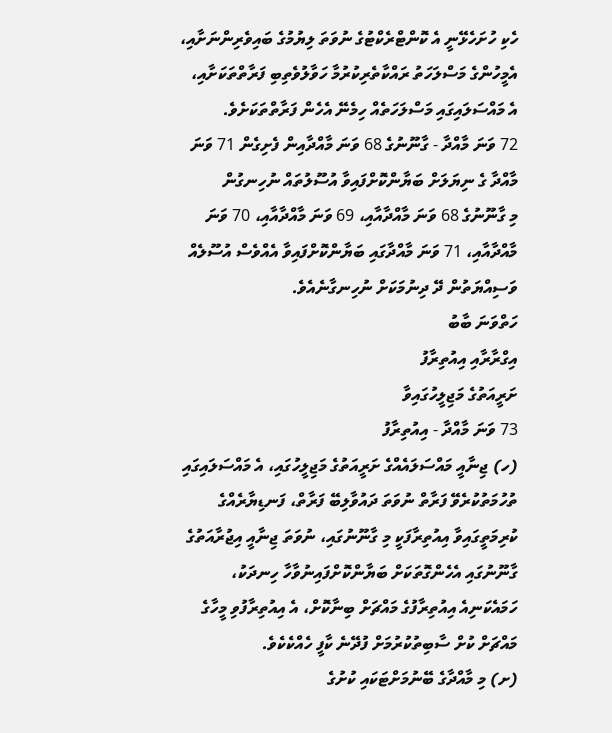ހެކި ހުށަހެޅޭނީ އެ ކޮންޓްރެކްޓުގެ ނުވަތަ ލިޔުމުގެ ބައިވެރިންނަށާއި، އެމީހުންގެ މަސްލަހަތު ރައްކާތެރިކުރުމާ ހަވާލުވެތިބި ފަރާތްތަކަށާއި، އެ މައްސަލައިގައި މަސްލަހަތެއް ހިމެނޭ އެހެން ފަރާތްތަކަށެވެ.
72 ވަނަ މާއްދާ - ގާނޫނުގެ 68 ވަނަ މާއްދާއިން ފެށިގެން 71 ވަނަ މާއްދާ ގެ ނިޔަލަށް ބަޔާންކޮށްފައިވާ އުސޫލުތައް ނުހިނގުން
މި ގާނޫނުގެ 68 ވަނަ މާއްދާއާއި، 69 ވަނަ މާއްދާއާއި، 70 ވަނަ މާއްދާއާއި، 71 ވަނަ މާއްދާގައި ބަޔާންކޮށްފައިވާ އެއްވެސް އުސޫލެއް ވަސިއްޔަތުން ދޭ ދިނުމަކަށް ނުހިނގާނެއެވެ.
ހަތްވަނަ ބާބު
އިގްރާރާއި އިއުތިރާފު
ށަރީއަތުގެ މަޖިލީހުގައިވާ
73 ވަނަ މާއްދާ - އިއުތިރާފު
(ހ) ޖިނާއީ މައްސަލައެއްގެ ށަރީއަތުގެ މަޖިލީހުގައި، އެ މައްސަލައިގައި ތުހުމަތުކުރެވޭ ފަރާތް ނުވަތަ ދައުވާލިބޭ ފަރާތް، ފަނޑިޔާރެއްގެ ކުރިމަތީގައިވާ އިއުތިރާފަކީ މި ގާނޫނުގައި، ނުވަތަ ޖިނާއީ އިޖުރާއަތުގެ ގާނޫނުގައި އެހެންގޮތަކަށް ބަޔާންކޮށްފައިނުވާހާ ހިނދަކު، ހަމައެކަނިއެ އިއުތިރާފުގެ މައްޗަށް ބިނާކޮށް، އެ އިއުތިރާފުވި މީހާގެ މައްޗަށް ކުށް ސާބިތުކުރުމަށް ފުދޭނެ ކާފީ ހެއްކެކެވެ.
(ށ) މި މާއްދާގެ ބޭނުމަށްޓަކައި ކުށުގެ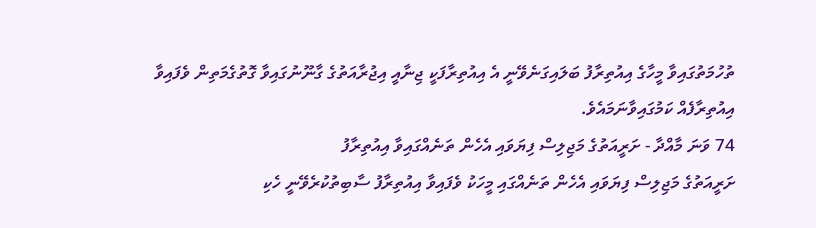ތުހުމަތުގައިވާ މީހާގެ އިއުތިރާފު ބަލައިގަނެވޭނީ އެ އިއުތިރާފަކީ ޖިނާއީ އިޖުރާއަތުގެ ގާނޫނުގައިވާ ގޮތުގެމަތިން ވެފައިވާ އިއުތިރާފެއް ކަމުގައިވާނަމައެވެ.
74 ވަނަ މާއްދާ - ށަރީއަތުގެ މަޖިލިސް ފިޔަވައި އެހެން ތަނެއްގައިވާ އިއުތިރާފު
ށަރީއަތުގެ މަޖިލިސް ފިޔަވައި އެހެން ތަނެއްގައި މީހަކު ވެފައިވާ އިއުތިރާފު ސާބިތުކުރެވޭނީ ހެކި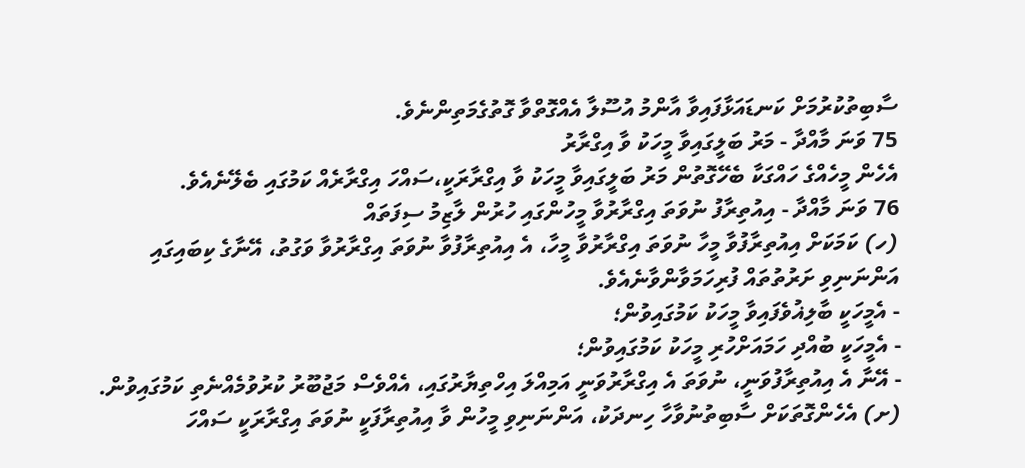ސާބިތުކުރުމަށް ކަނޑައަޅާފައިވާ އާންމު އުސޫލާ އެއްގޮތްވާ ގޮތުގެމަތިންނެވެ.
75 ވަނަ މާއްދާ - މަރު ބަލީގައިވާ މީހަކު ވާ އިގްރާރު
އެހެން މީހެއްގެ ހައްގަކާ ބެހޭގޮތުން މަރު ބަލީގައިވާ މީހަކު ވާ އިގްރާރަކީ،ސައްހަ އިގްރާރެއް ކަމުގައި ބެލޭނެއެވެ.
76 ވަނަ މާއްދާ - އިއުތިރާފު ނުވަތަ އިގްރާރުވާ މީހުންގައި ހުރުން ލާޒިމު ސިފަތައް
(ހ) ކަމަކަށް އިއުތިރާފުވާ މީހާ ނުވަތަ އިގްރާރުވާ މީހާ، އެ އިއުތިރާފުވާ ނުވަތަ އިގްރާރުވާ ވަގުތު، އޭނާގެ ކިބައިގައި އަންނަނިވި ށަރުތުތައް ފުރިހަމަވާންވާނެއެވެ.
- އެމީހަކީ ބާލިޣުވެފައިވާ މީހަކު ކަމުގައިވުން؛
- އެމީހަކީ ބުއްދި ހަމައަށްހުރި މީހަކު ކަމުގައިވުން؛
- އޭނާ އެ އިއުތިރާފުވަނީ، ނުވަތަ އެ އިގްރާރުވަނީ އަމިއްލަ އިހްތިޔާރުގައި، އެއްވެސް މަޖުބޫރު ކުރުވުމެއްނެތި ކަމުގައިވުން.
(ށ) އެހެންގޮތަކަށް ސާބިތުނުވާހާ ހިނދަކު، އަންނަނިވި މީހުން ވާ އިއުތިރާފަކީ ނުވަތަ އިގްރާރަކީ ސައްހަ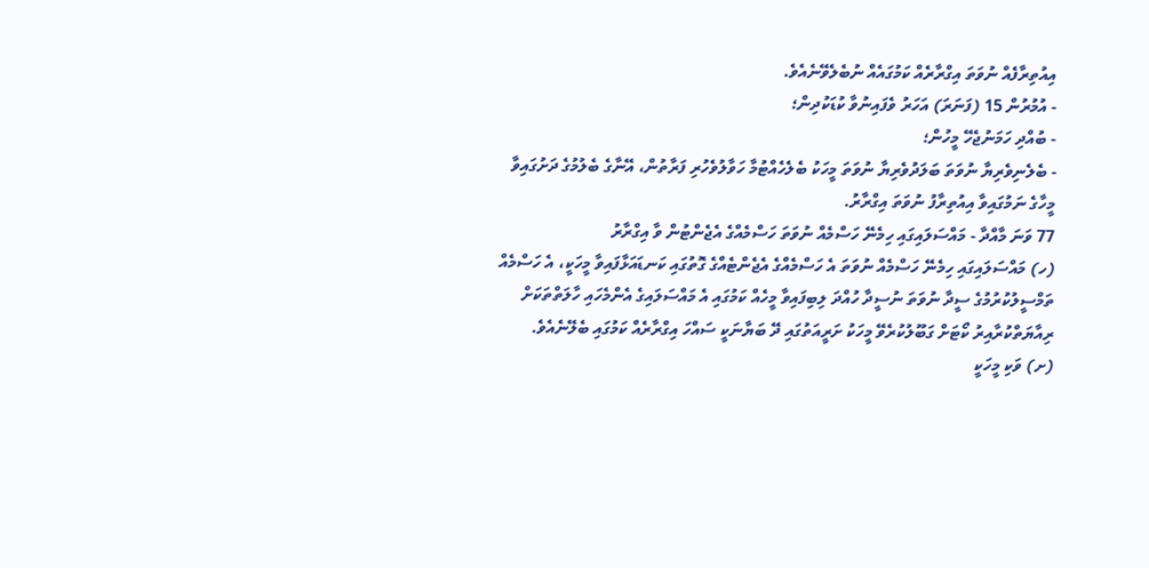އިއުތިރާފެއް ނުވަތަ އިގްރާރެއް ކަމުގައެއް ނުބެލެވޭނެއެވެ.
- އުމުރުން 15 (ފަނަރަ) އަހަރު ވެފައިނުވާ ކުޑަކުދިން؛
- ބުއްދި ހަމަނުޖެހޭ މީހުން؛
- ބެލެނިވެރިޔާ ނުވަތަ ބަލަދުވެރިޔާ ނުވަތަ މީހަކު ބެލެހެއްޓުމާ ހަވާލުވެހުރި ފަރާތުން، އޭނާގެ ބެލުމުގެ ދަށުގައިވާ މީހާގެ ނަމުގައިވާ އިއުތިރާފު ނުވަތަ އިގްރާރު.
77 ވަނަ މާއްދާ - މައްސަލައިގައި ހިމެނޭ ހަސްމެއް ނުވަތަ ހަސްމެއްގެ އެޖެންޓުން ވާ އިގްރާރު
(ހ) މައްސަލައިގައި ހިމެނޭ ހަސްމެއް ނުވަތަ އެ ހަސްމެއްގެ އެޖެންޓެއްގެ ގޮތުގައި ކަނޑައަޅާފައިވާ މީހަކީ، އެ ހަސްމެއް ތަމްސީލުކުރުމުގެ ސީދާ ނުވަތަ ނުސީދާ ހުއްދަ ލިބިފައިވާ މީހެއް ކަމުގައި އެ މައްސަލައިގެ އެންމެހައި ހާލަތްތަކަށް ރިއާޔަތްކުރާއިރު ކޯޓަށް ގަބޫލުކުރެވޭ މީހަކު ށަރީއަތުގައި ދޭ ބަޔާނަކީ ސައްހަ އިގްރާރެއް ކަމުގައި ބެލޭނެއެވެ.
(ށ) ވަކި މީހަކީ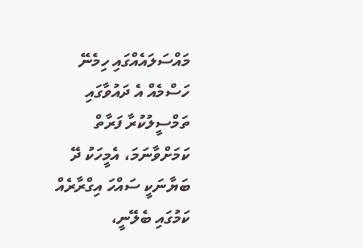މައްސަލައެއްގައި ހިމެނޭ ހަސްމެއް އެ ދައުވާގައި ތަމްސީލުކުރާ ފަރާތް ކަމަށްވާނަމަ، އެމީހަކު ދޭ ބަޔާނަކީ ސައްހަ އިގްރާރެއް ކަމުގައި ބެލޭނީ،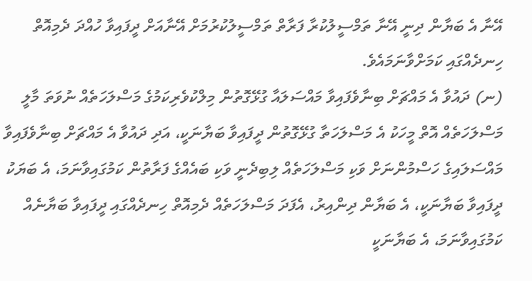އޭނާ އެ ބަޔާން ދިނީ އޭނާ ތަމްސީލުކުރާ ފަރާތް ތަމްސީލުކުރުމަށް އޭނާއަށް ދީފައިވާ ހުއްދަ ދެމިއޮތް ހިނދެއްގައި ކަމަށްވާނަމައެވެ.
(ނ) ދައުވާ އެ މައްޗަށް ބިނާވެފައިވާ މައްސަލައާ ގުޅޭގޮތުން މިލްކުވެރިކަމުގެ މަސްލަހަތެއް ނުވަތަ މާލީ މަސްލަހަތެއް އޮތް މީހަކު އެ މަސްލަހަތާ ގުޅޭގޮތުން ދީފައިވާ ބަޔާނަކީ، އަދި ދައުވާ އެ މައްޗަށް ބިނާވެފައިވާ މައްސަލައިގެ ހަސްމުންނަށް ވަކި މަސްލަހަތެއް ލިބިދެނީ ވަކި ބައެއްގެ ފަރާތުން ކަމުގައިވާނަމަ، އެ ބަޔަކު ދީފައިވާ ބަޔާނަކީ، އެ ބަޔާން ދިންއިރު، އެފަދަ މަސްލަހަތެއް ދެމިއޮތް ހިނދެއްގައި ދީފައިވާ ބަޔާނެއް ކަމުގައިވާނަމަ، އެ ބަޔާނަކީ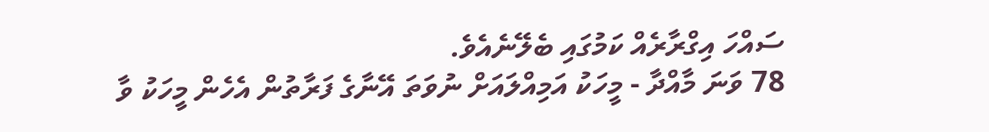ސައްހަ އިގްރާރެއް ކަމުގައި ބެލޭނެއެވެ.
78 ވަނަ މާއްދާ - މީހަކު އަމިއްލައަށް ނުވަތަ އޭނާގެ ފަރާތުން އެހެން މީހަކު ވާ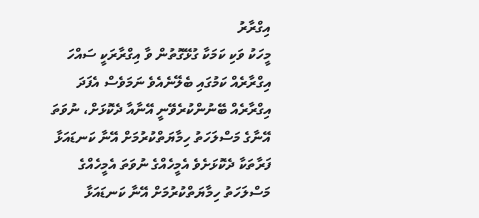އިގްރާރު
މީހަކު ވަކި ކަމަކާ ގުޅޭގޮތުން ވާ އިގްރާރަކީ ސައްހަ އިގްރާރެއް ކަމުގައި ބެލޭނެއެވެ ނަމަވެސް އެފަދަ އިގްރާރެއް ބޭނުންކުރެވޭނީ އޭނާއާ ދެކޮޅަށް، ނުވަތަ އޭނާގެ މަސްލަހަތު ހިމާޔަތްކުރުމަށް އޭނާ ކަނޑައަޅާ ފަރާތަކާ ދެކޮޅަށެވެ އެމީހެއްގެ ނުވަތަ އެމީހެއްގެ މަސްލަހަތު ހިމާޔަތްކުރުމަށް އޭނާ ކަނޑައަޅާ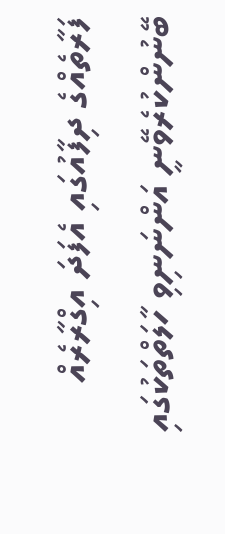ފަރާތެއްގެ ދިފާއުގައި އެފަދަ އިގްރާރެއް ބޭނުންކުރެވޭނީ އަންނަނިވި ހާލަތްތަކުގައި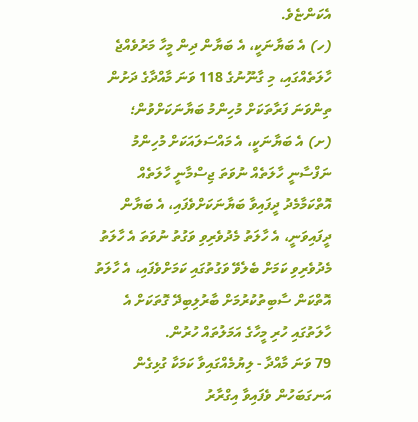އެކަންޏެވެ.
(ހ) އެ ބަޔާނަކީ، އެ ބަޔާން ދިން މީހާ މަރުވެއްޖެ ހާލަތެއްގައި، މި ގާނޫނުގެ 118 ވަނަ މާއްދާގެ ދަށުން ތިންވަނަ ފަރާތަކަށް މުހިންމު ބަޔާނަކަށްވުން؛
(ށ) އެ ބަޔާނަކީ، އެ މައްސަލައަކަށް މުހިންމު ނަފްސާނީ ހާލަތެއް ނުވަތަ ޖިސްމާނީ ހާލަތެއް އޮތްކަމާމެދު ދީފައިވާ ބަޔާނަކަށްވެފައި، އެ ބަޔާން ދީފައިވަނީ، އެ ހާލަތު މެދުވެރިވި ވަގުތު ނުވަތަ އެ ހާލަތު މެދުވެރިވި ކަމަށް ބެލެވޭ ވަގުތުގައި ކަމަށްވެފައި، އެ ހާލަތު އޮތްކަން ސާބިތުކުރުމަށް ބާރުލިބިދޭ ގޮތަކަށް އެ ހާލަތުގައި ހުރި މީހާގެ އަމަލުތައް ހުރުން.
79 ވަނަ މާއްދާ - ލިޔުމެއްގައިވާ ކަމަކާ ގުޅިގެން އަނގަބަހުން ވެފައިވާ އިގްރާރު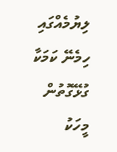ލިޔުމެއްގައި ހިމެނޭ ކަމަކާ ގުޅޭގޮތުން މީހަކު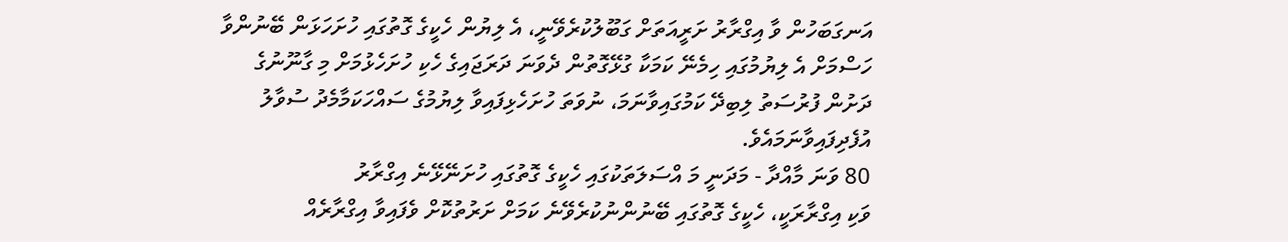އަނގަބަހުން ވާ އިގްރާރު ށަރީއަތަށް ގަބޫލުކުރެވޭނީ، އެ ލިޔުން ހެކީގެ ގޮތުގައި ހުށަހަޅަން ބޭނުންވާ ހަސްމަށް އެ ލިޔުމުގައި ހިމެނޭ ކަމަކާ ގުޅޭގޮތުން ދެވަނަ ދަރަޖައިގެ ހެކި ހުށަހެޅުމަށް މި ގާނޫނުގެ ދަށުން ފުރުސަތު ލިބިދޭ ކަމުގައިވާނަމަ، ނުވަތަ ހުށަހެޅިފައިވާ ލިޔުމުގެ ސައްހަކަމާމެދު ސުވާލު އުފެދިފައިވާނަމައެވެ.
80 ވަނަ މާއްދާ - މަދަނީ މަ އްސަލަތަކުގައި ހެކީގެ ގޮތުގައި ހުށަނޭޅޭނެ އިގްރާރު
ވަކި އިގްރާރަކީ، ހެކީގެ ގޮތުގައި ބޭނުންނުކުރެވޭނެ ކަމަށް ށަރުތުކޮށް ވެފައިވާ އިގްރާރެއް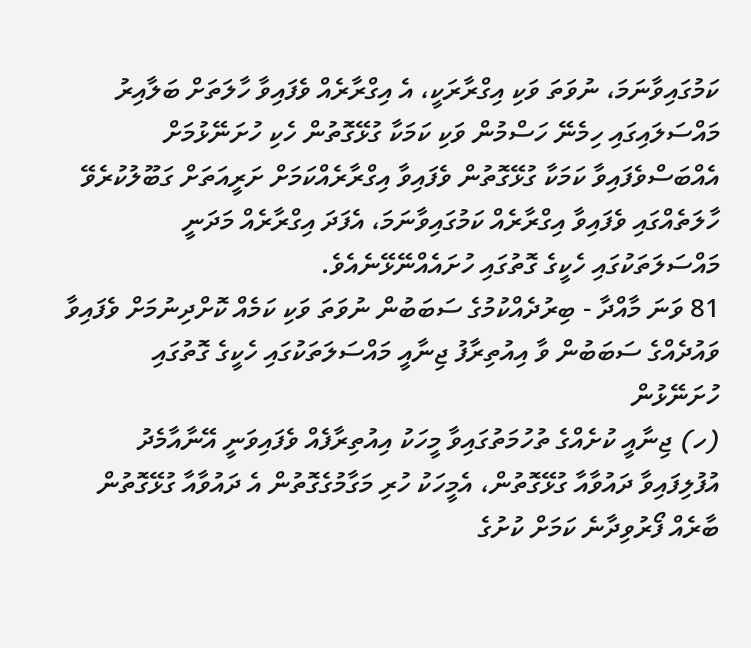ކަމުގައިވާނަމަ، ނުވަތަ ވަކި އިގްރާރަކީ، އެ އިގްރާރެއް ވެފައިވާ ހާލަތަށް ބަލާއިރު މައްސަލައިގައި ހިމެނޭ ހަސްމުން ވަކި ކަމަކާ ގުޅޭގޮތުން ހެކި ހުށަނޭޅުމަށް އެއްބަސްވެފައިވާ ކަމަކާ ގުޅޭގޮތުން ވެފައިވާ އިގްރާރެއްކަމަށް ށަރީއަތަށް ގަބޫލުކުރެވޭ ހާލަތެއްގައި ވެފައިވާ އިގްރާރެއް ކަމުގައިވާނަމަ، އެފަދަ އިގްރާރެއް މަދަނީ މައްސަލަތަކުގައި ހެކީގެ ގޮތުގައި ހުށައެއްނޭޅޭނެއެވެ.
81 ވަނަ މާއްދާ - ބިރުދެއްކުމުގެ ސަބަބުން ނުވަތަ ވަކި ކަމެއް ކޮށްދިނުމަށް ވެފައިވާ ވައުދެއްގެ ސަބަބުން ވާ އިއުތިރާފު ޖިނާއީ މައްސަލަތަކުގައި ހެކީގެ ގޮތުގައި ހުށަނޭޅުން
(ހ) ޖިނާއީ ކުށެއްގެ ތުހުމަތުގައިވާ މީހަކު އިއުތިރާފެއް ވެފައިވަނީ އޭނާއާމެދު އުފުލިފައިވާ ދައުވާއާ ގުޅޭގޮތުން، އެމީހަކު ހުރި މަގާމުގެގޮތުން އެ ދައުވާއާ ގުޅޭގޮތުން ބާރެއް ފޯރުވިދާނެ ކަމަށް ކުށުގެ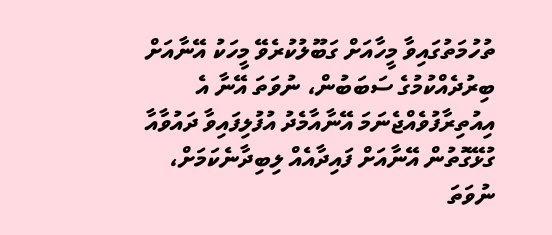ތުހުމަތުގައިވާ މީހާއަށް ގަބޫލުކުރެވޭ މީހަކު އޭނާއަށް ބިރުދެއްކުމުގެ ސަބަބުން، ނުވަތަ އޭނާ އެ އިއުތިރާފުވެއްޖެނަމަ އޭނާއާމެދު އުފުލިފައިވާ ދައުވާއާ ގުޅޭގޮތުން އޭނާއަށް ފައިދާއެއް ލިބިދާނެކަމަށް، ނުވަތަ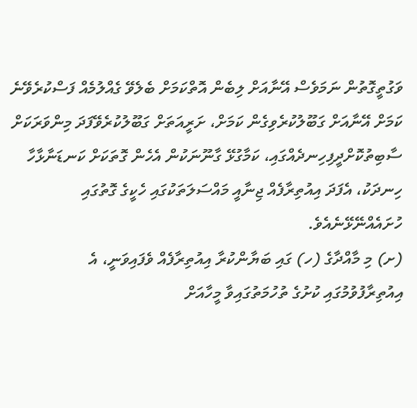ވަގުތީގޮތުން ނަމަވެސް އޭނާއަށް ލިބެން އޮތްކަމަށް ބެލެވޭ ގެއްލުމެއް ފަސްކުރެވޭނެ ކަމަށް އޭނާއަށް ގަބޫލުކުރެވިގެން ކަމަށް، ށަރީއަތަށް ގަބޫލުކުރެވޭފަދަ މިންވަރަކަށް ސާބިތުކޮށްދީފިހިނދެއްގައި، ކަމާގުޅޭ ގާނޫނަކުން އެހެން ގޮތަކަށް ކަނޑަނާޅާހާ ހިނދަކު، އެފަދަ އިއުތިރާފެއް ޖިނާއީ މައްސަލަތަކުގައި ހެކީގެ ގޮތުގައި ހުށައެއްނޭޅޭނެއެވެ.
(ށ) މި މާއްދާގެ (ހ) ގައި ބަޔާންކުރާ އިއުތިރާފެއް ވެފައިވަނީ، އެ އިއުތިރާފުވުމުގައި ކުށުގެ ތުހުމަތުގައިވާ މީހާއަށް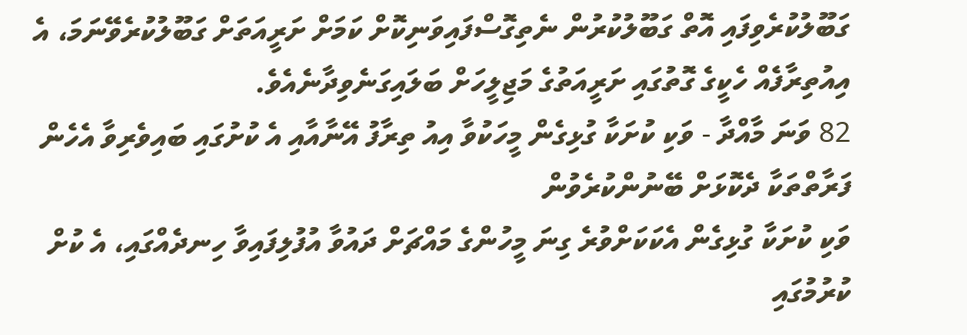ގަބޫލުކުރެވިފައި އޮތް ގަބޫލުކުރުން ނެތިގޮސްފައިވަނިކޮށް ކަމަށް ށަރީއަތަށް ގަބޫލުކުރެވޭނަމަ، އެ އިއުތިރާފެއް ހެކީގެ ގޮތުގައި ށަރީއަތުގެ މަޖިލީހަށް ބަލައިގަނެވިދާނެއެވެ.
82 ވަނަ މާއްދާ - ވަކި ކުށަކާ ގުޅިގެން މީހަކުވާ އިއު ތިރާފު އޭނާއާއި އެ ކުށުގައި ބައިވެރިވާ އެހެން ފަރާތްތަކާ ދެކޮޅަށް ބޭނުންކުރެވުން
ވަކި ކުށަކާ ގުޅިގެން އެކަކަށްވުރެ ގިނަ މީހުންގެ މައްޗަށް ދައުވާ އުފުލިފައިވާ ހިނދެއްގައި، އެ ކުށް ކުރުމުގައި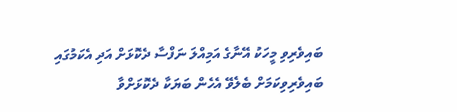ބައިވެރިވި މީހަކު އޭނާގެ އަމިއްލަ ނަފްސާ ދެކޮޅަށް އަދި އެކަމުގައި ބައިވެރިވިކަމަށް ބެލެވޭ އެހެން ބަޔަކާ ދެކޮޅަށްވާ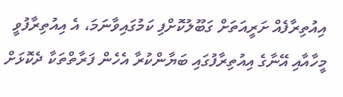އިއުތިރާފެއް ށަރީއަތަށް ގަބޫލުކޮށްފި ކަމުގައިވާނަމަ، އެ އިއުތިރާފުވީ މީހާއާއި އޭނާގެ އިއުތިރާފުގައި ބަޔާންކުރާ އެހެން ފަރާތްތަކާ ދެކޮޅަށް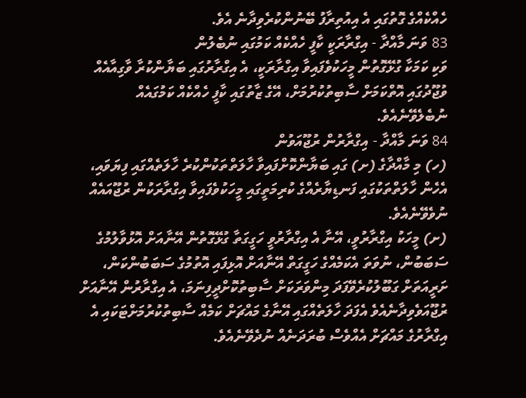ހެއްކެއްގެ ގޮތުގައި އެ އިއުތިރާފު ބޭނުންކުރެވިދާނެ އެވެ.
83 ވަނަ މާއްދާ - އިގްރާރަކީ ކާފީ ހެއްކެއް ކަމުގައި ނުބެލުން
ވަކި ކަމަކާ ގުޅޭގޮތުން މީހަކުވެފައިވާ އިގްރާރަކީ، އެ އިގްރާރުގައި ބަޔާންކުރާ ވާގިއާއެއް ވުޖޫދުގައި އޮތްކަމަށް ސާބިތުކުރުމަށް، އޭގެ ޒާތުގައި ކާފީ ހެއްކެއް ކަމުގައެއް ނުބެލެވޭނެއެވެ.
84 ވަނަ މާއްދާ - އިގްރާރުން ރުޖޫއަވުން
(ހ) މި މާއްދާގެ (ށ) ގައި ބަޔާންކޮށްފައިވާ ހާލަތްތަކުންކުރެ ހާލަތެއްގައި ފިޔަވައި، އެހެން ހާލަތްތަކުގައި ފަނޑިޔާރެއްގެ ކުރިމަތީގައި މީހަކުވެފައިވާ އިގްރާރަކުން ރުޖޫއައެއް ނުވެވޭނެއެވެ.
(ށ) މީހަކު އިގްރާރުވީ، އޭނާ އެ އިގްރާރުވީ ހަގީގަތާ ގުޅޭގޮތުން އޭނާއަށް އޮޅުވާލުމުގެ ސަބަބުން، ނުވަތަ އެކަމެއްގެ ހަގީގަތް އޭނާއަށް އޮޅިފައި އޮތުމުގެ ސަބަބުންކަން، ށަރީއަތަށް ގަބޫލުކުރެވޭފަދަ މިންވަރަކަށް ސާބިތުކޮށްދީފިނަމަ، އެ އިގްރާރުން އޭނާއަށް ރުޖޫއަވެވިދާނެއެވެ އެފަދަ ހާލަތެއްގައި އޭނާގެ މައްޗަށް ކަމެއް ސާބިތުކުރުމަށްޓަކައި އެ އިގްރާރުގެ މައްޗަށް އެއްވެސް ބުރަދަނެއް ނުދެވޭނެއެވެ.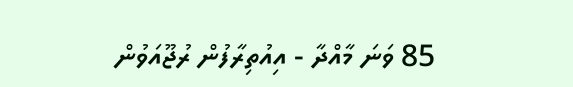85 ވަނަ މާއްދާ - އިއުތިރާފުން ރުޖޫއަވުން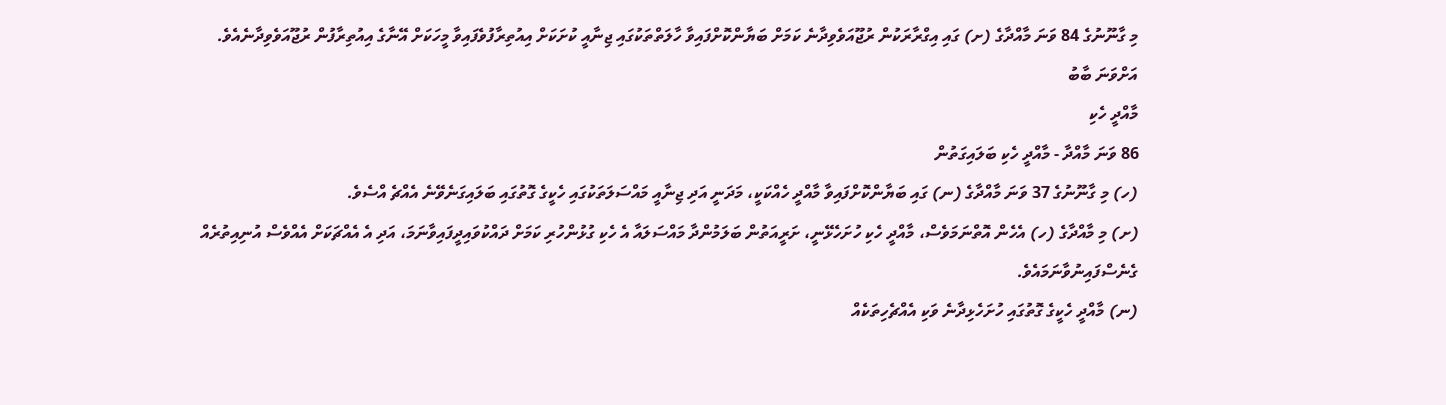މި ގާނޫނުގެ 84 ވަނަ މާއްދާގެ (ށ) ގައި އިގްރާރަކުން ރުޖޫއަވެވިދާނެ ކަމަށް ބަޔާންކޮށްފައިވާ ހާލަތްތަކުގައި ޖިނާއީ ކުށަކަށް އިއުތިރާފުވެފައިވާ މީހަކަށް އޭނާގެ އިއުތިރާފުން ރުޖޫއަވެވިދާނެއެވެ.
އަށްވަނަ ބާބު
މާއްދީ ހެކި
86 ވަނަ މާއްދާ - މާއްދީ ހެކި ބަލައިގަތުން
(ހ) މި ގާނޫނުގެ 37 ވަނަ މާއްދާގެ (ނ) ގައި ބަޔާންކޮށްފައިވާ މާއްދީ ހެއްކަކީ، މަދަނީ އަދި ޖިނާއީ މައްސަލަތަކުގައި ހެކީގެ ގޮތުގައި ބަލައިގަނެވޭނެ އެއްޗެ އްސެވެ.
(ށ) މި މާއްދާގެ (ހ) އެހެން އޮތްނަމަވެސް، މާއްދީ ހެކި ހުށަހެޅޭނީ، ށަރީއަތުން ބަލަމުންދާ މައްސަލައާ އެ ހެކި ގުޅުންހުރި ކަމަށް ދައްކުވައިދީފައިވާނަމަ، އަދި އެ އެއްޗަކަށް އެއްވެސް އުނިއިތުރެއް ގެނެސްފައިނުވާނަމައެވެ.
(ނ) މާއްދީ ހެކީގެ ގޮތުގައި ހުށަހެޅިދާނެ ވަކި އެއްޗެހިތަކެއް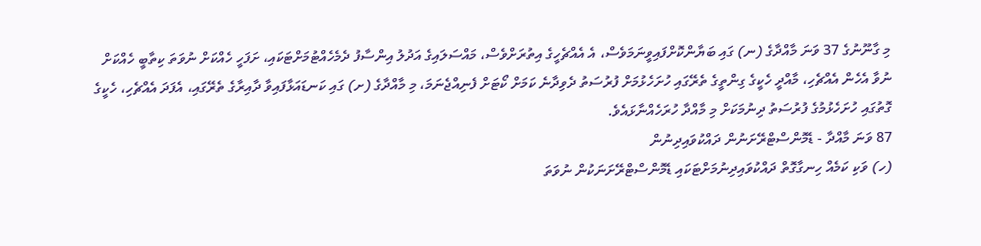މި ގާނޫނުގެ 37 ވަނަ މާއްދާގެ (ނ) ގައި ބަޔާންކޮށްފައިވީނަމަވެސް، އެ އެއްޗެހީގެ އިތުރަށްވެސް، މައްސަލައިގެ އަދުލު އިންސާފު ދެމެހެއްޓުމަށްޓަކައި، ށަފަހީ ހެއްކަށް ނުވަތަ ކިތާބީ ހެއްކަށް ނުވާ އެހެން އެއްޗެހި، މާއްދީ ހެކީގެ ގިންތީގެ ތެރޭގައި ހުށަހެޅުމަށް ފުރުސަތު ދެވިދާނެ ކަމަށް ކޯޓަށް ފެނިއްޖެނަމަ، މި މާއްދާގެ (ށ) ގައި ކަނޑައަޅާފައިވާ ދާއިރާގެ ތެރޭގައި، އެފަދަ އެއްޗެހި، ހެކީގެ ގޮތުގައި ހުށަހެޅުމުގެ ފުރުސަތު ދިނުމަކަށް މި މާއްދާ ހުރަހެއްނާޅައެވެ.
87 ވަނަ މާއްދާ - ޑެމޮންސްޓްރޭށަނުން ދައްކުވައިދިނުން
(ހ) ވަކި ކަމެއް ހިނގާގޮތް ދައްކުވައިދިނުމަށްޓަކައި ޑެމޮންސްޓްރޭށަނަކުން ނުވަތަ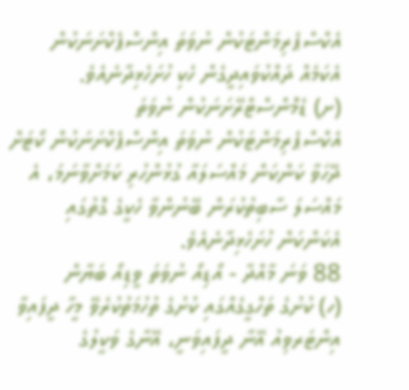އެކްސްޕެރިމަންޓަކުން ނުވަތަ އިންސްޕެކްށަނަކުން އެކަމެއް ދައްކުވައިދީގެން ހެކި ހުށަހެޅިދާނެއެވެ.
(ށ) ޑެމޮންސްޓްރޭށަނަކުން ނުވަތަ އެކްސްޕެރިމަންޓަކުން ނުވަތަ އިންސްޕެކްށަނަކުން ކޯޓަށް ދޭހަވާ ކަންކަން މައްސަލައާ ގުޅުންހުރި ކަމަށްވާނަމަ، އެ މައްސަލަ ސާބިތުކުރަން ބޭނުންވާ ހެކީގެ ގޮތުގައި އެކަންކަން ހުށަހެޅިދާނެއެވެ.
88 ވަނަ މާއްދާ - އޯޑިއޯ ނުވަތަ ވީޑިއޯ ބަޔާން
(ހ) ކުށުގެ ތަހްގީގެއްގައި ކުށުގެ ތުހުމަތުކުރެވޭ މީހާ ދީފައިވާ އިންޓަރވިއު އޭނާ ދީފައިވަނީ، އޭނާގެ ވަކީލުގެ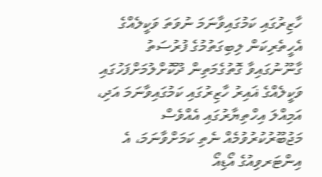ހާޒިރުގައި ކަމުގައިވާނަމަ ނުވަތަ ވަކީލެއްގެ އެހީތެރިކަން ލިބިގަތުމުގެ ފުރުސަތު ގާނޫނުގައިވާ ގޮތުގެމަތިން ދޫކޮށްލުމަށްފަހުގައި ވަކީލެއްގެ ޣައިރު ހާޒިރުގައި ކަމުގައިވާނަމަ އަދި، އަމިއްލަ އިހްތިޔާރުގައި އެއްވެސް މަޖުބޫރުކުރުވުމެއް ނެތި ކަމަށްވާނަމަ، އެ އިންޓަރވިއުގެ އޯޑިއޯ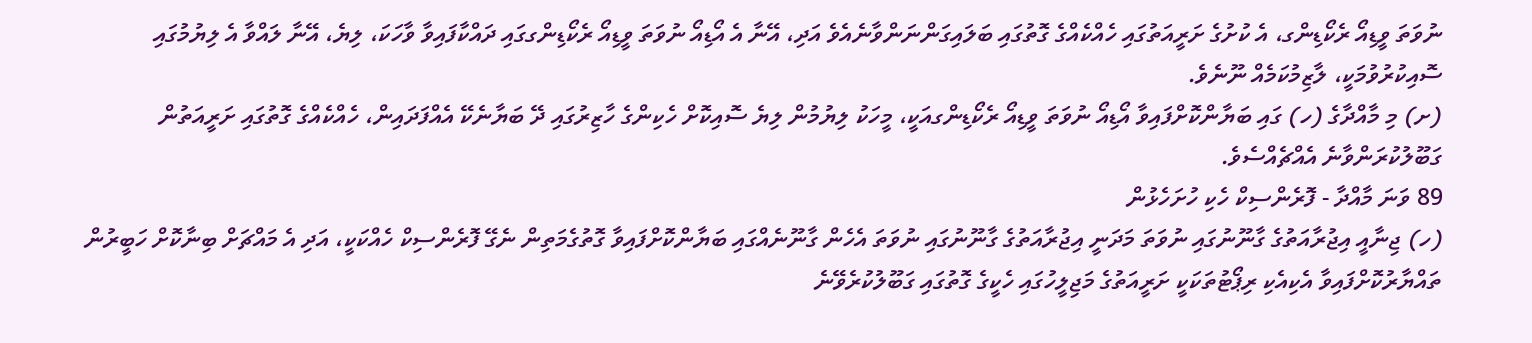ނުވަތަ ވީޑިއޯ ރެކޯޑިންގ، އެ ކުށުގެ ށަރީއަތުގައި ހެއްކެއްގެ ގޮތުގައި ބަލައިގަންނަންވާނެއެވެ އަދި، އޭނާ އެ އޯޑިއޯ ނުވަތަ ވީޑިއޯ ރެކޯޑިންގގައި ދައްކާފައިވާ ވާހަކަ، ލިޔެ، އޭނާ ލައްވާ އެ ލިޔުމުގައި ސޮއިކުރުވުމަކީ، ލާޒިމުކަމެއް ނޫނެވެ.
(ށ) މި މާއްދާގެ (ހ) ގައި ބަޔާންކޮށްފައިވާ އޯޑިއޯ ނުވަތަ ވީޑިއޯ ރެކޯޑިންގއަކީ، މީހަކު ލިޔުމުން ލިޔެ ސޮއިކޮށް ހެކިންގެ ހާޒިރުގައި ދޭ ބަޔާނެކޭ އެއްފަދައިން، ހެއްކެއްގެ ގޮތުގައި ށަރީއަތުން ގަބޫލުކުރަންވާނެ އެއްޗެއްސެވެ.
89 ވަނަ މާއްދާ - ފޮރެންސިކް ހެކި ހުށަހެޅުން
(ހ) ޖިނާއީ އިޖުރާއަތުގެ ގާނޫނުގައި ނުވަތަ މަދަނީ އިޖުރާއަތުގެ ގާނޫނުގައި ނުވަތަ އެހެން ގާނޫނެއްގައި ބަޔާންކޮށްފައިވާ ގޮތުގެމަތިން ނެގޭ ފޮރެންސިކް ހެއްކަކީ، އަދި އެ މައްޗަށް ބިނާކޮށް ހަބީރުން ތައްޔާރުކޮށްފައިވާ އެކިއެކި ރިޕޯޓުތަކަކީ ށަރީއަތުގެ މަޖިލީހުގައި ހެކީގެ ގޮތުގައި ގަބޫލުކުރެވޭނެ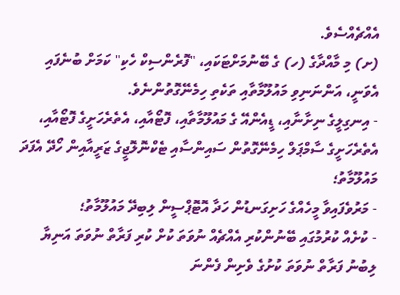އެއްޗެއްސެވެ.
(ށ) މި މާއްދާގެ (ހ) ގެ ބޭނުމަށްޓަކައި، "ފޮރެންސިކް ހެކި" ކަމަށް ބުނެފައި އެވަނީ، އަންނަނިވި މައުލޫމާތާއި ތަކެތި ހިމެނޭގޮތުންނެވެ.
- އިނގިލީގެ ނިށާނާއި، ޑީއެންއޭ ގެ މައުލޫމާތާއި، ފޮޓޯއާއި، އެތެރެހަށީގެ ފޮޓޯއާއި، އެތެރެހަށީގެ ސާމްޕަލް ހިމެނޭގޮތުން ސައިންސާއި ޓެކްނޮލޮޖީގެ ޒަރީއާއިން ހޯދޭ އެފަދަ މައުލޫމާތު؛
- މަރުވެފައިވާ މީހެއްގެ ހަށިގަނޑުން ހަދާ އޮޓޮޕްސީން ލިބިދޭ މައުލޫމާތު؛
- ކުށެއް ކުރުމުގައި ބޭނުންކުރި އެއްޗެއް ނުވަތަ ކުށް ކުރި ފަރާތް ނުވަތަ އަނިޔާ ލިބުނު ފަރާތް ނުވަތަ ކުށުގެ ވެށިން ފެންނަ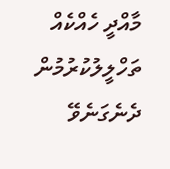މާއްދީ ހެއްކެއް ތަހްލީލުކުރުމުން ދެނެގަނެވޭ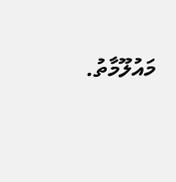މައުލޫމާތު.